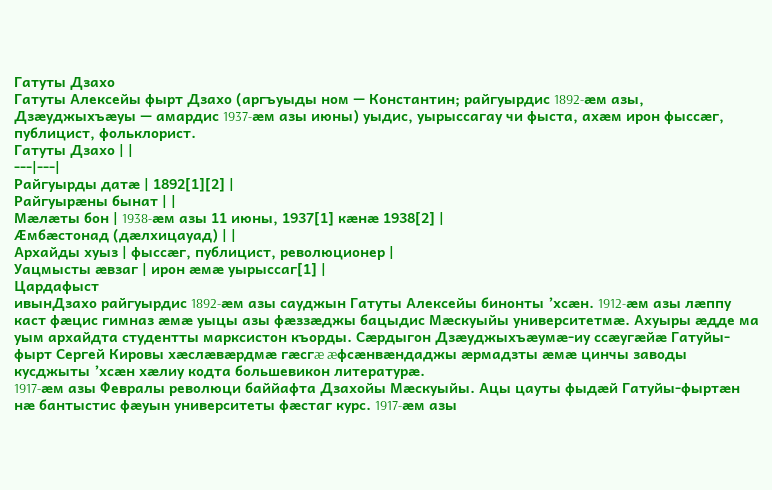Гатуты Дзахо
Гатуты Алексейы фырт Дзахо (аргъуыды ном — Константин; райгуырдис 1892-æм азы, Дзæуджыхъæуы — амардис 1937-æм азы июны) уыдис, уырыссагау чи фыста, ахæм ирон фыссæг, публицист, фольклорист.
Гатуты Дзахо | |
---|---|
Райгуырды датæ | 1892[1][2] |
Райгуырæны бынат | |
Мæлæты бон | 1938-æм азы 11 июны, 1937[1] кæнæ 1938[2] |
Æмбæстонад (дæлхицауад) | |
Архайды хуыз | фыссæг, публицист, революционер |
Уацмысты æвзаг | ирон æмæ уырыссаг[1] |
Цардафыст
ивынДзахо райгуырдис 1892-æм азы сауджын Гатуты Алексейы бинонты ’хсæн. 1912-æм азы лæппу каст фæцис гимназ æмæ уыцы азы фæззæджы бацыдис Мæскуыйы университетмæ. Ахуыры æдде ма уым архайдта студентты марксистон къорды. Сæрдыгон Дзæуджыхъæумæ-иу ссæугæйæ Гатуйы-фырт Сергей Кировы хæслæвæрдмæ гæсгæ æфсæнвæндаджы æрмадзты æмæ цинчы заводы кусджыты ’хсæн хæлиу кодта большевикон литературæ.
1917-æм азы Февралы революци баййафта Дзахойы Мæскуыйы. Ацы цауты фыдæй Гатуйы-фыртæн нæ бантыстис фæуын университеты фæстаг курс. 1917-æм азы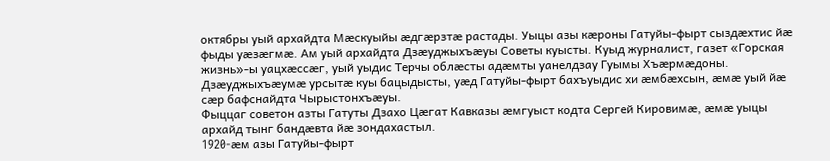октябры уый архайдта Мæскуыйы æдгæрзтæ растады. Уыцы азы кæроны Гатуйы-фырт сыздæхтис йæ фыды уæзæгмæ. Ам уый архайдта Дзæуджыхъæуы Советы куысты. Куыд журналист, газет «Горская жизнь»-ы уацхæссæг, уый уыдис Терчы облæсты адæмты уанелдзау Гуымы Хъæрмæдоны. Дзæуджыхъæумæ урсытæ куы бацыдысты, уæд Гатуйы-фырт бахъуыдис хи æмбæхсын, æмæ уый йæ сæр бафснайдта Чырыстонхъæуы.
Фыццаг советон азты Гатуты Дзахо Цæгат Кавказы æмгуыст кодта Сергей Кировимæ, æмæ уыцы архайд тынг бандæвта йæ зондахастыл.
1920-æм азы Гатуйы-фырт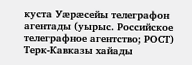куста Уæрæсейы телеграфон агентады (уырыс. Российское телеграфное агентство; РОСТ) Терк-Кавказы хайады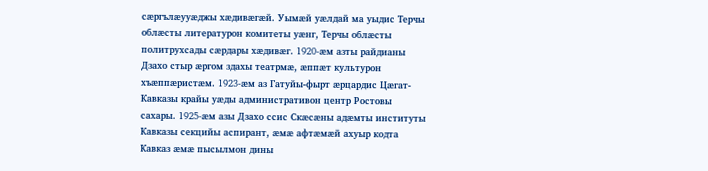сæргълæууæджы хæдивæгæй. Уымæй уæлдай ма уыдис Терчы облæсты литературон комитеты уæнг, Терчы облæсты политрухсады сæрдары хæдивæг. 1920-æм азты райдианы Дзахо стыр æргом здахы театрмæ, æппæт культурон хъæппæристæм. 1923-æм аз Гатуйы-фырт æрцардис Цæгат-Кавказы крайы уæды административон центр Ростовы сахары. 1925-æм азы Дзахо ссис Скæсæны адæмты институты Кавказы секцийы аспирант, æмæ афтæмæй ахуыр кодта Кавказ æмæ пысылмон дины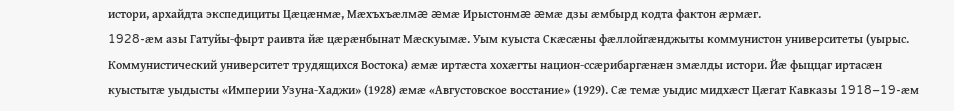истори, архайдта экспедициты Цæцæнмæ, Мæхъхъæлмæ æмæ Ирыстонмæ æмæ дзы æмбырд кодта фактон æрмæг.
1928-æм азы Гатуйы-фырт раивта йæ цæрæнбынат Мæскуымæ. Уым куыста Скæсæны фæллойгæнджыты коммунистон университеты (уырыс. Коммунистический университет трудящихся Востока) æмæ иртæста хохæгты национ-ссæрибаргæнæн змæлды истори. Йæ фыццаг иртасæн куыстытæ уыдысты «Империи Узуна-Хаджи» (1928) æмæ «Августовское восстание» (1929). Сæ темæ уыдис мидхæст Цæгат Кавказы 1918–19-æм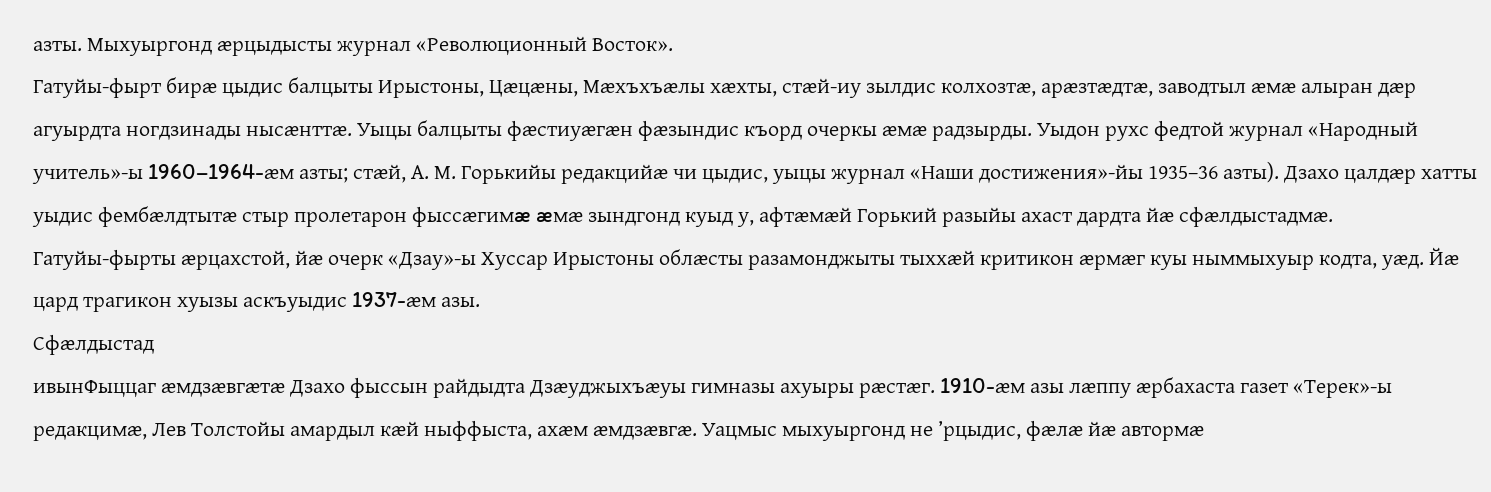азты. Мыхуыргонд æрцыдысты журнал «Революционный Восток».
Гатуйы-фырт бирæ цыдис балцыты Ирыстоны, Цæцæны, Мæхъхъæлы хæхты, стæй-иу зылдис колхозтæ, арæзтæдтæ, заводтыл æмæ алыран дæр агуырдта ногдзинады нысæнттæ. Уыцы балцыты фæстиуæгæн фæзындис къорд очеркы æмæ радзырды. Уыдон рухс федтой журнал «Народный учитель»-ы 1960–1964-æм азты; стæй, А. М. Горькийы редакцийæ чи цыдис, уыцы журнал «Наши достижения»-йы 1935–36 азты). Дзахо цалдæр хатты уыдис фембæлдтытæ стыр пролетарон фыссæгимæ æмæ зындгонд куыд у, афтæмæй Горький разыйы ахаст дардта йæ сфæлдыстадмæ.
Гатуйы-фырты æрцахстой, йæ очерк «Дзау»-ы Хуссар Ирыстоны облæсты разамонджыты тыххæй критикон æрмæг куы ныммыхуыр кодта, уæд. Йæ цард трагикон хуызы аскъуыдис 1937-æм азы.
Сфæлдыстад
ивынФыццаг æмдзæвгæтæ Дзахо фыссын райдыдта Дзæуджыхъæуы гимназы ахуыры рæстæг. 1910-æм азы лæппу æрбахаста газет «Терек»-ы редакцимæ, Лев Толстойы амардыл кæй ныффыста, ахæм æмдзæвгæ. Уацмыс мыхуыргонд не ’рцыдис, фæлæ йæ автормæ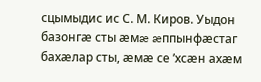сцымыдис ис С. М. Киров. Уыдон базонгæ сты æмæ æппынфæстаг бахæлар сты, æмæ се ’хсæн ахæм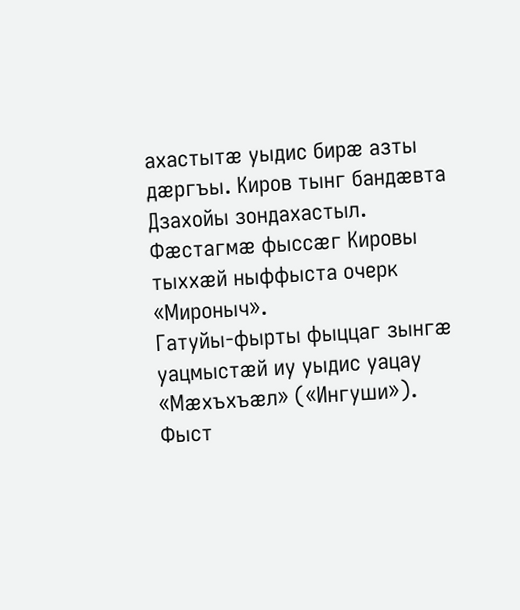ахастытæ уыдис бирæ азты дæргъы. Киров тынг бандæвта Дзахойы зондахастыл. Фæстагмæ фыссæг Кировы тыххæй ныффыста очерк «Мироныч».
Гатуйы-фырты фыццаг зынгæ уацмыстæй иу уыдис уацау «Мæхъхъæл» («Ингуши»). Фыст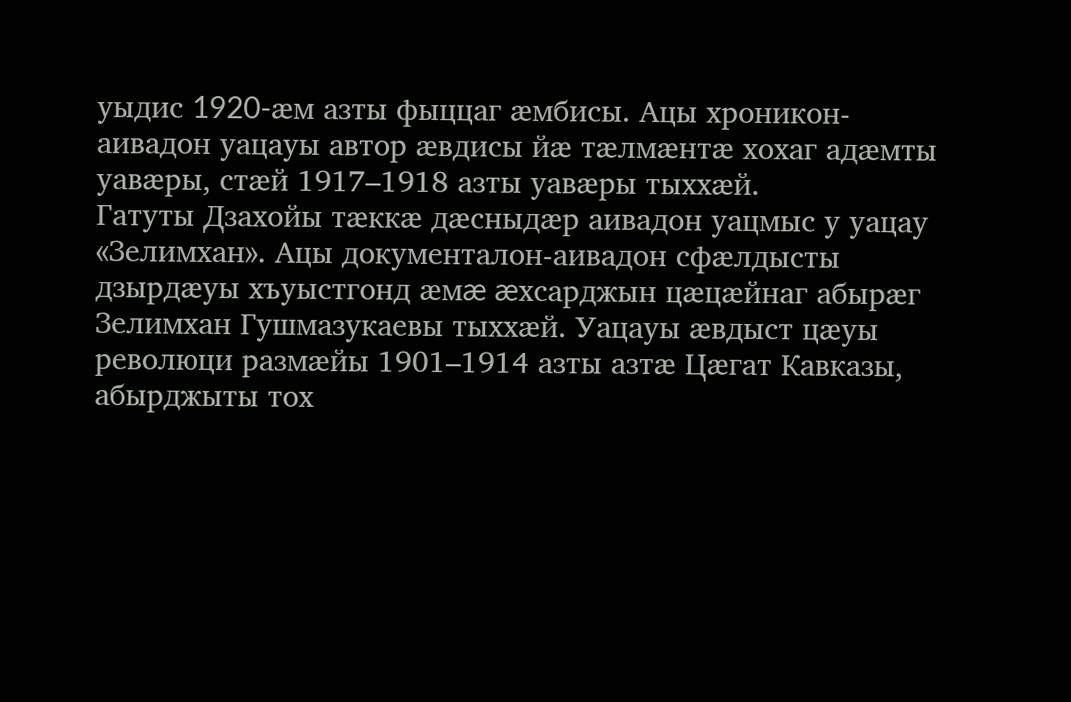уыдис 1920-æм азты фыццаг æмбисы. Ацы хроникон-аивадон уацауы автор æвдисы йæ тæлмæнтæ хохаг адæмты уавæры, стæй 1917–1918 азты уавæры тыххæй.
Гатуты Дзахойы тæккæ дæсныдæр аивадон уацмыс у уацау «Зелимхан». Ацы документалон-аивадон сфæлдысты дзырдæуы хъуыстгонд æмæ æхсарджын цæцæйнаг абырæг Зелимхан Гушмазукаевы тыххæй. Уацауы æвдыст цæуы революци размæйы 1901–1914 азты азтæ Цæгат Кавказы, абырджыты тох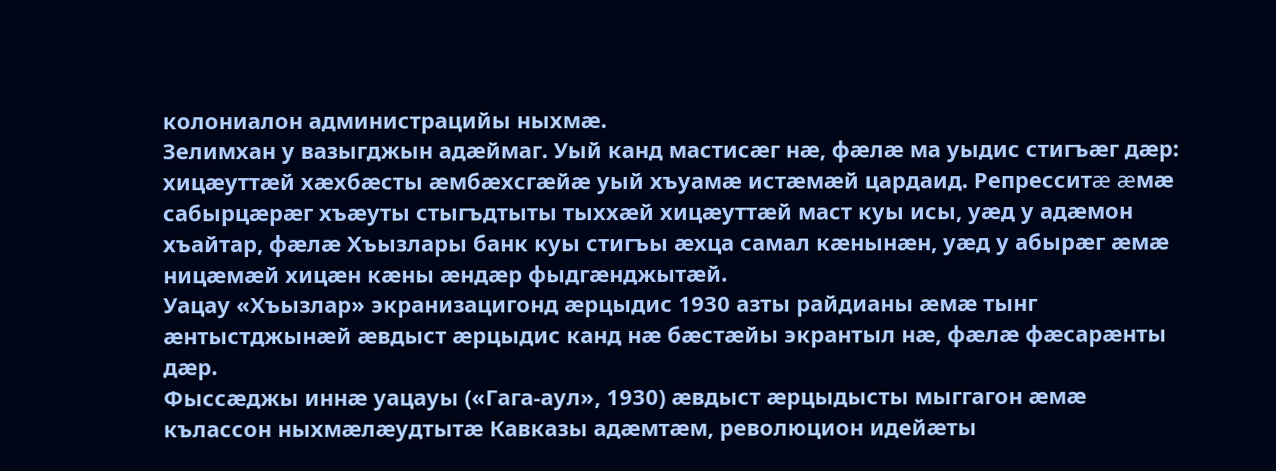колониалон администрацийы ныхмæ.
Зелимхан у вазыгджын адæймаг. Уый канд мастисæг нæ, фæлæ ма уыдис стигъæг дæр: хицæуттæй хæхбæсты æмбæхсгæйæ уый хъуамæ истæмæй цардаид. Репресситæ æмæ сабырцæрæг хъæуты стыгъдтыты тыххæй хицæуттæй маст куы исы, уæд у адæмон хъайтар, фæлæ Хъызлары банк куы стигъы æхца самал кæнынæн, уæд у абырæг æмæ ницæмæй хицæн кæны æндæр фыдгæнджытæй.
Уацау «Хъызлар» экранизацигонд æрцыдис 1930 азты райдианы æмæ тынг æнтыстджынæй æвдыст æрцыдис канд нæ бæстæйы экрантыл нæ, фæлæ фæсарæнты дæр.
Фыссæджы иннæ уацауы («Гага-аул», 1930) æвдыст æрцыдысты мыггагон æмæ кълассон ныхмæлæудтытæ Кавказы адæмтæм, революцион идейæты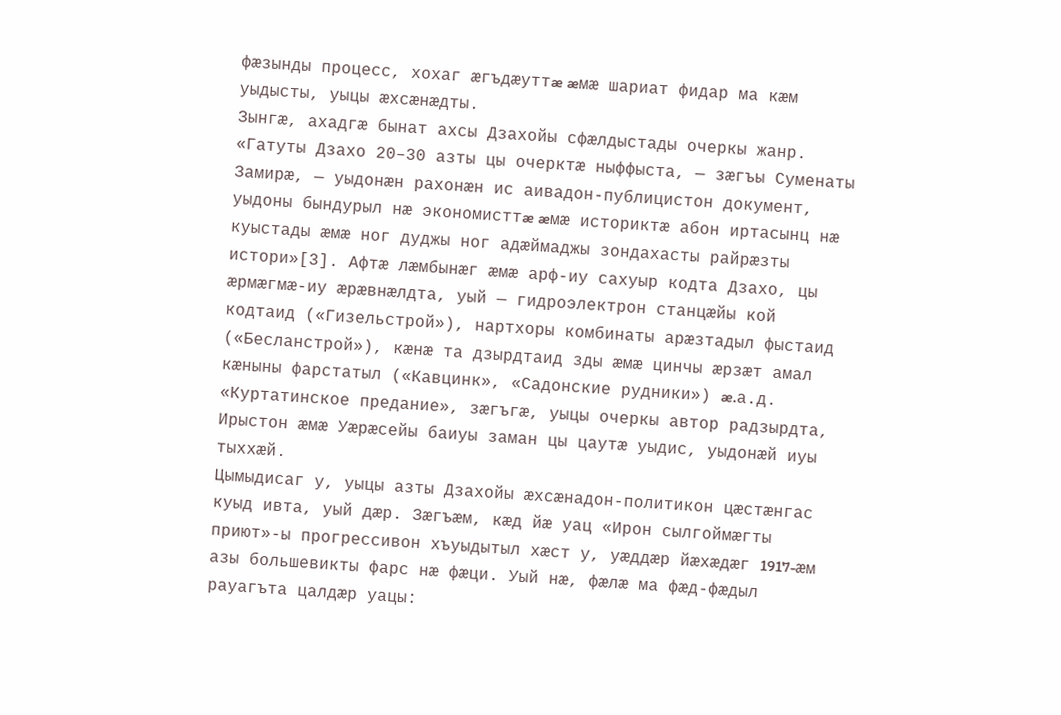фæзынды процесс, хохаг æгъдæуттæ æмæ шариат фидар ма кæм уыдысты, уыцы æхсæнæдты.
Зынгæ, ахадгæ бынат ахсы Дзахойы сфæлдыстады очеркы жанр. «Гатуты Дзахо 20–30 азты цы очерктæ ныффыста, — зæгъы Суменаты Замирæ, — уыдонæн рахонæн ис аивадон-публицистон документ, уыдоны бындурыл нæ экономисттæ æмæ историктæ абон иртасынц нæ куыстады æмæ ног дуджы ног адæймаджы зондахасты райрæзты истори»[3]. Афтæ лæмбынæг æмæ арф-иу сахуыр кодта Дзахо, цы æрмæгмæ-иу æрæвнæлдта, уый — гидроэлектрон станцæйы кой кодтаид («Гизельстрой»), нартхоры комбинаты арæзтадыл фыстаид («Бесланстрой»), кæнæ та дзырдтаид зды æмæ цинчы æрзæт амал кæныны фарстатыл («Кавцинк», «Садонские рудники») æ.а.д. «Куртатинское предание», зæгъгæ, уыцы очеркы автор радзырдта, Ирыстон æмæ Уæрæсейы баиуы заман цы цаутæ уыдис, уыдонæй иуы тыххæй.
Цымыдисаг у, уыцы азты Дзахойы æхсæнадон-политикон цæстæнгас куыд ивта, уый дæр. Зæгъæм, кæд йæ уац «Ирон сылгоймæгты приют»-ы прогрессивон хъуыдытыл хæст у, уæддæр йæхæдæг 1917-æм азы большевикты фарс нæ фæци. Уый нæ, фæлæ ма фæд-фæдыл рауагъта цалдæр уацы: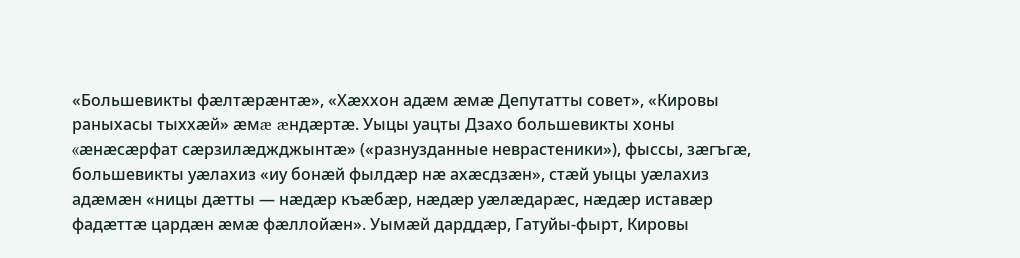«Большевикты фæлтæрæнтæ», «Хæххон адæм æмæ Депутатты совет», «Кировы раныхасы тыххæй» æмæ æндæртæ. Уыцы уацты Дзахо большевикты хоны «æнæсæрфат сæрзилæджджынтæ» («разнузданные неврастеники»), фыссы, зæгъгæ, большевикты уæлахиз «иу бонæй фылдæр нæ ахæсдзæн», стæй уыцы уæлахиз адæмæн «ницы дæтты — нæдæр къæбæр, нæдæр уæлæдарæс, нæдæр иставæр фадæттæ цардæн æмæ фæллойæн». Уымæй дарддæр, Гатуйы-фырт, Кировы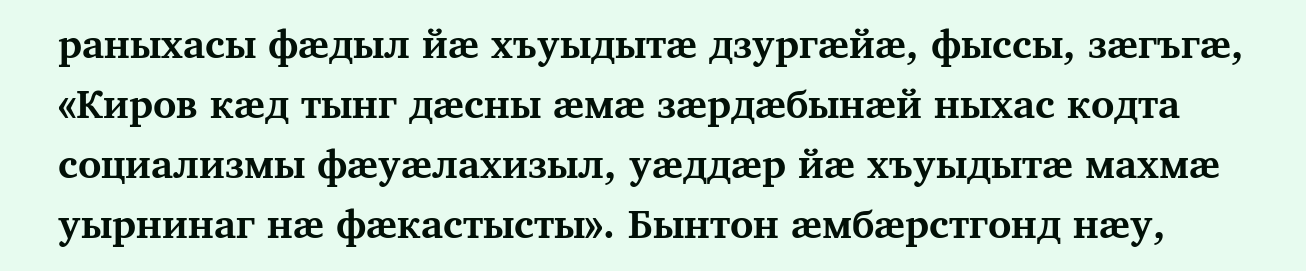раныхасы фæдыл йæ хъуыдытæ дзургæйæ, фыссы, зæгъгæ, «Киров кæд тынг дæсны æмæ зæрдæбынæй ныхас кодта социализмы фæуæлахизыл, уæддæр йæ хъуыдытæ махмæ уырнинаг нæ фæкастысты». Бынтон æмбæрстгонд нæу,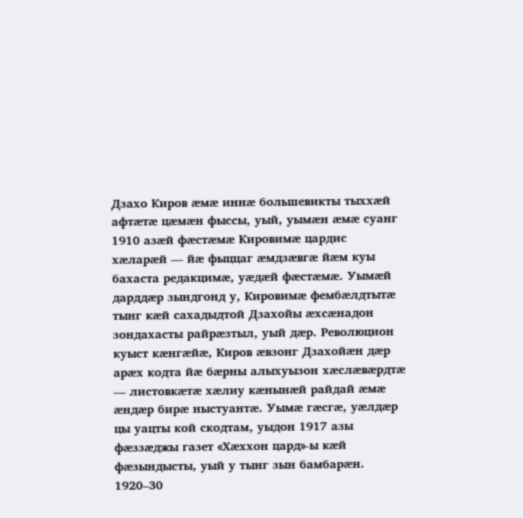Дзахо Киров æмæ иннæ большевикты тыххæй афтæтæ цæмæн фыссы, уый, уымæн æмæ суанг 1910 азæй фæстæмæ Кировимæ цардис хæларæй — йæ фыццаг æмдзæвгæ йæм куы бахаста редакцимæ, уæдæй фæстæмæ. Уымæй дарддæр зындгонд у, Кировимæ фембæлдтытæ тынг кæй сахадыдтой Дзахойы æхсæнадон зондахасты райрæзтыл, уый дæр. Революцион куыст кæнгæйæ, Киров æвзонг Дзахойæн дæр арæх кодта йæ бæрны алыхуызон хæслæвæрдтæ — листовкæтæ хæлиу кæнынæй райдай æмæ æндæр бирæ ныстуантæ. Уымæ гæсгæ, уæлдæр цы уацты кой скодтам, уыдон 1917 азы фæззæджы газет «Хæххон цард»-ы кæй фæзындысты, уый у тынг зын бамбарæн.
1920–30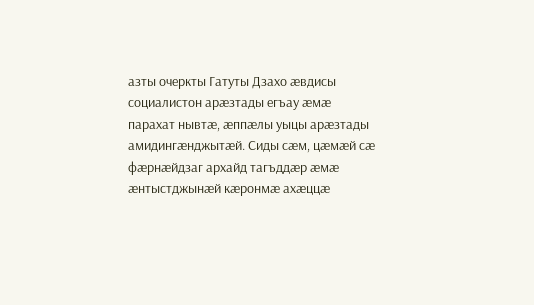азты очеркты Гатуты Дзахо æвдисы социалистон арæзтады егъау æмæ парахат нывтæ, æппæлы уыцы арæзтады амидингæнджытæй. Сиды сæм, цæмæй сæ фæрнæйдзаг архайд тагъддæр æмæ æнтыстджынæй кæронмæ ахæццæ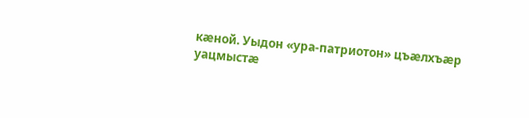кæной. Уыдон «ура-патриотон» цъæлхъæр уацмыстæ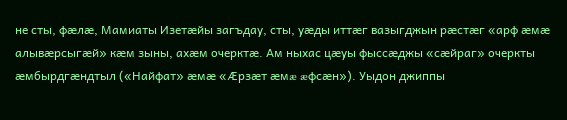не сты, фæлæ, Мамиаты Изетæйы загъдау, сты, уæды иттæг вазыгджын рæстæг «арф æмæ алывæрсыгæй» кæм зыны, ахæм очерктæ. Ам ныхас цæуы фыссæджы «сæйраг» очеркты æмбырдгæндтыл («Найфат» æмæ «Æрзæт æмæ æфсæн»). Уыдон джиппы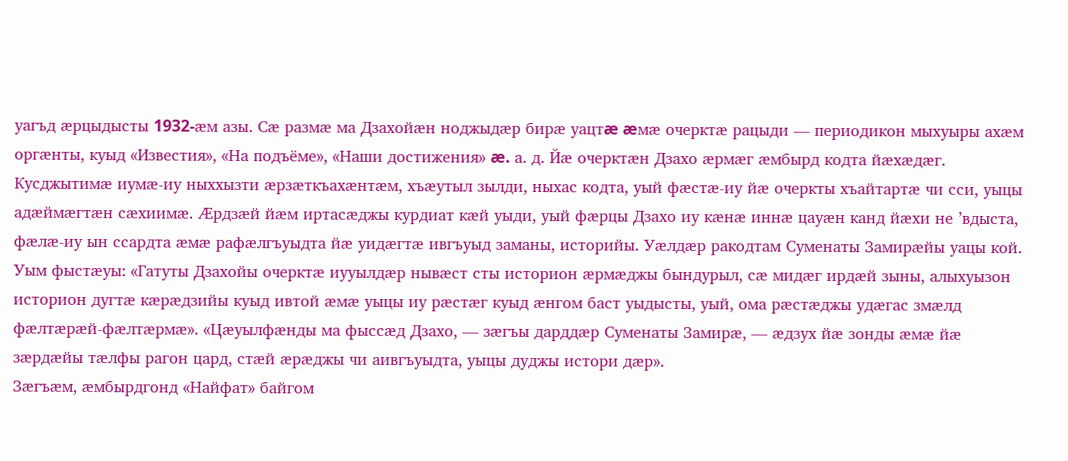уагъд æрцыдысты 1932-æм азы. Сæ размæ ма Дзахойæн ноджыдæр бирæ уацтæ æмæ очерктæ рацыди — периодикон мыхуыры ахæм оргæнты, куыд «Известия», «На подъёме», «Наши достижения» æ. а. д. Йæ очерктæн Дзахо æрмæг æмбырд кодта йæхæдæг. Кусджытимæ иумæ-иу ныххызти æрзæткъахæнтæм, хъæутыл зылди, ныхас кодта, уый фæстæ-иу йæ очеркты хъайтартæ чи сси, уыцы адæймæгтæн сæхиимæ. Æрдзæй йæм иртасæджы курдиат кæй уыди, уый фæрцы Дзахо иу кæнæ иннæ цауæн канд йæхи не ’вдыста, фæлæ-иу ын ссардта æмæ рафæлгъуыдта йæ уидæгтæ ивгъуыд заманы, историйы. Уæлдæр ракодтам Суменаты Замирæйы уацы кой. Уым фыстæуы: «Гатуты Дзахойы очерктæ иууылдæр нывæст сты историон æрмæджы бындурыл, сæ мидæг ирдæй зыны, алыхуызон историон дугтæ кæрæдзийы куыд ивтой æмæ уыцы иу рæстæг куыд æнгом баст уыдысты, уый, ома рæстæджы удæгас змæлд фæлтæрæй-фæлтæрмæ». «Цæуылфæнды ма фыссæд Дзахо, — зæгъы дарддæр Суменаты Замирæ, — æдзух йæ зонды æмæ йæ зæрдæйы тæлфы рагон цард, стæй æрæджы чи аивгъуыдта, уыцы дуджы истори дæр».
Зæгъæм, æмбырдгонд «Найфат» байгом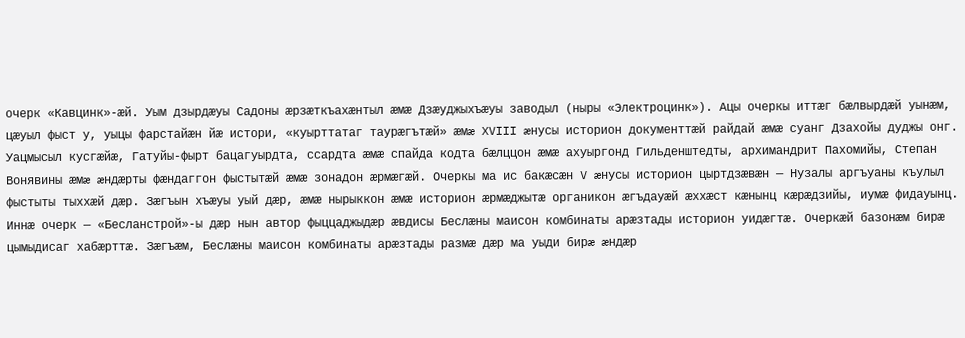очерк «Кавцинк»-æй. Уым дзырдæуы Садоны æрзæткъахæнтыл æмæ Дзæуджыхъæуы заводыл (ныры «Электроцинк»). Ацы очеркы иттæг бæлвырдæй уынæм, цæуыл фыст у, уыцы фарстайæн йæ истори, «куырттатаг таурæгътæй» æмæ XVIII æнусы историон документтæй райдай æмæ суанг Дзахойы дуджы онг. Уацмысыл кусгæйæ, Гатуйы-фырт бацагуырдта, ссардта æмæ спайда кодта бæлццон æмæ ахуыргонд Гильденштедты, архимандрит Пахомийы, Степан Вонявины æмæ æндæрты фæндаггон фыстытæй æмæ зонадон æрмæгæй. Очеркы ма ис бакæсæн V æнусы историон цыртдзæвæн — Нузалы аргъуаны къулыл фыстыты тыххæй дæр. Зæгъын хъæуы уый дæр, æмæ нырыккон æмæ историон æрмæджытæ органикон æгъдауæй æххæст кæнынц кæрæдзийы, иумæ фидауынц.
Иннæ очерк — «Бесланстрой»-ы дæр нын автор фыццаджыдæр æвдисы Беслæны маисон комбинаты арæзтады историон уидæгтæ. Очеркæй базонæм бирæ цымыдисаг хабæрттæ. Зæгъæм, Беслæны маисон комбинаты арæзтады размæ дæр ма уыди бирæ æндæр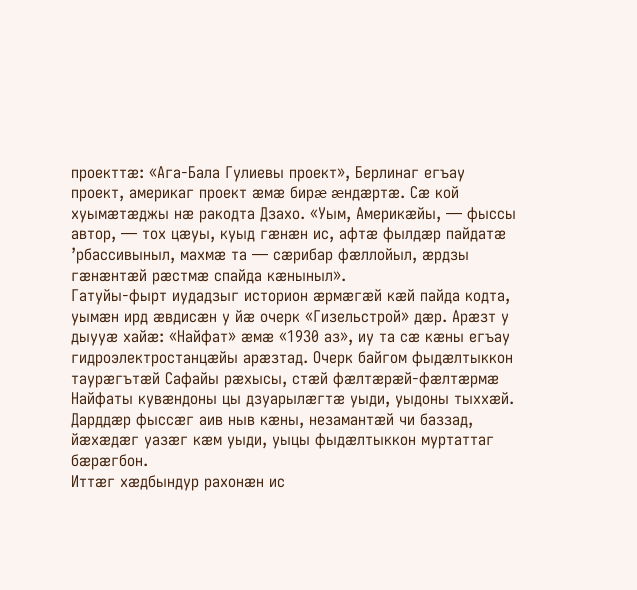проекттæ: «Ага-Бала Гулиевы проект», Берлинаг егъау проект, америкаг проект æмæ бирæ æндæртæ. Сæ кой хуымæтæджы нæ ракодта Дзахо. «Уым, Америкæйы, — фыссы автор, — тох цæуы, куыд гæнæн ис, афтæ фылдæр пайдатæ ’рбассивыныл, махмæ та — сæрибар фæллойыл, æрдзы гæнæнтæй рæстмæ спайда кæныныл».
Гатуйы-фырт иудадзыг историон æрмæгæй кæй пайда кодта, уымæн ирд æвдисæн у йæ очерк «Гизельстрой» дæр. Арæзт у дыууæ хайæ: «Найфат» æмæ «1930 аз», иу та сæ кæны егъау гидроэлектростанцæйы арæзтад. Очерк байгом фыдæлтыккон таурæгътæй Сафайы рæхысы, стæй фæлтæрæй-фæлтæрмæ Найфаты кувæндоны цы дзуарылæгтæ уыди, уыдоны тыххæй. Дарддæр фыссæг аив ныв кæны, незамантæй чи баззад, йæхæдæг уазæг кæм уыди, уыцы фыдæлтыккон муртаттаг бæрæгбон.
Иттæг хæдбындур рахонæн ис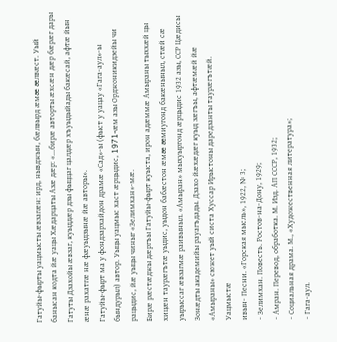Гатуйы-фырты уацмысты æвзагæн: ирд, нывджын, бæлвырд æмæ æлвæст. Уый банысан кодта йæ уацы Хæдарцаты Азæ дæр: «...бирæ авторты æхсæн дæр бæрæг дары Гатуты Дзахойы æвзаг, куыддæр дзы фыццаг цалдæр хъуыдыйады бакæсай, афтæ йын æнæ рахатгæ нæ фæуыдзынæ йæ авторы».
Гатуйы-фырт ма у фондзархайдон драмæ «Сад»-ы (фыст у уацау «Гага-аул»-ы бындурыл) автор. Уыцы уацмыс хаст æрцыдис, 1971-æм азы Орджоникидзейы чи рацыдис, йæ уыцы чиныг «Зелимхан»-мæ.
Бирæ рæстæджы дæргъы Гатуйы-фырт куыста, ирон адæммæ Амыраны тыххæй цы хицæн таурæгътæ уыдис, уыдон бабæстон æмæ æмиугонд бакæныныл, стæй сæ уырыссаг æвзагмæ раивыныл. «Амыран» мыхуыргонд æрцыдис 1932 азы, ССР Цæдисы Зонæдты академийы рауагъдады. Дзахо йæхæдæг куыд зæгъы, афтæмæй йæ «Амыраны» сюжет уый систа Хуссар Ирыстоны даредзанты таурæгътæй.
Уацмыстæ
ивын- Песни. «Горская мысль», 1922, № 3;
- Зелимхан. Повесть. Ростов-на-Дону, 1929;
- Амран. Перевод, обработка. М. Изд. АП СССР, 1932;
- Социальная драма. М., «Художественная литература»;
- Гага-аул.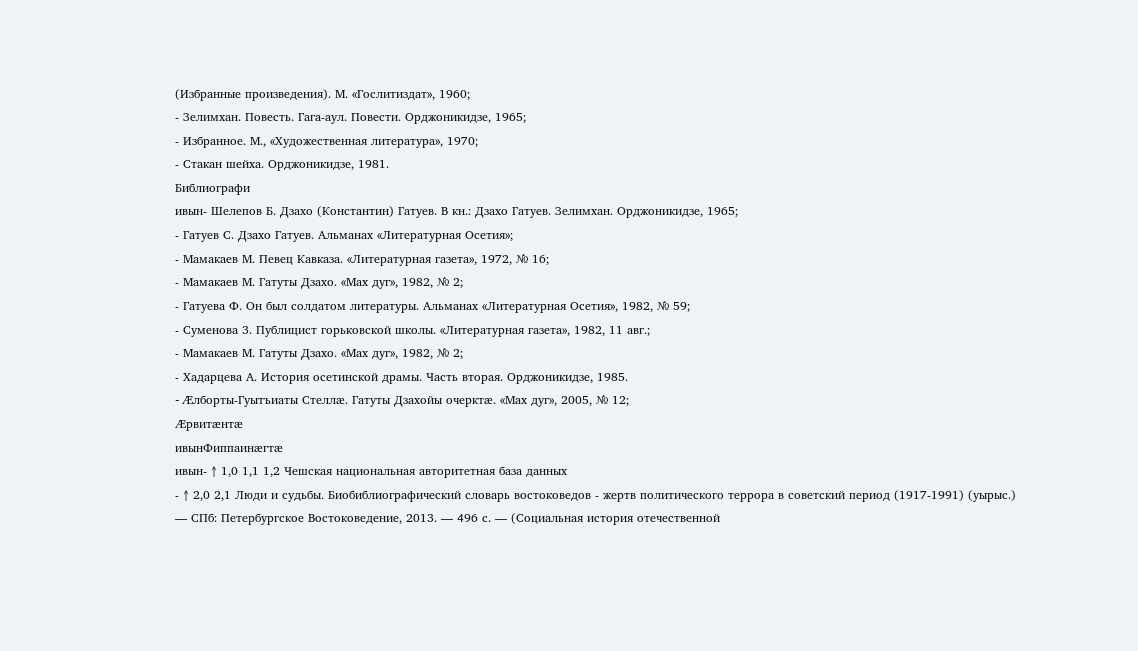(Избранные произведения). М. «Гослитиздат», 1960;
- Зелимхан. Повесть. Гага-аул. Повести. Орджоникидзе, 1965;
- Избранное. М., «Художественная литература», 1970;
- Стакан шейха. Орджоникидзе, 1981.
Библиографи
ивын- Шелепов Б. Дзахо (Константин) Гатуев. В кн.: Дзахо Гатуев. Зелимхан. Орджоникидзе, 1965;
- Гатуев С. Дзахо Гатуев. Альманах «Литературная Осетия»;
- Мамакаев М. Певец Кавказа. «Литературная газета», 1972, № 16;
- Мамакаев М. Гатуты Дзахо. «Мах дуг», 1982, № 2;
- Гатуева Ф. Он был солдатом литературы. Альманах «Литературная Осетия», 1982, № 59;
- Суменова 3. Публицист горьковской школы. «Литературная газета», 1982, 11 авг.;
- Мамакаев М. Гатуты Дзахо. «Мах дуг», 1982, № 2;
- Хадарцева А. История осетинской драмы. Часть вторая. Орджоникидзе, 1985.
- Æлборты-Гуытъиаты Стеллæ. Гатуты Дзахойы очерктæ. «Мах дуг», 2005, № 12;
Æрвитæнтæ
ивынФиппаинæгтæ
ивын- ↑ 1,0 1,1 1,2 Чешская национальная авторитетная база данных
- ↑ 2,0 2,1 Люди и судьбы. Биобиблиографический словарь востоковедов - жертв политического террора в советский период (1917-1991) (уырыс.) — СПб: Петербургское Востоковедение, 2013. — 496 с. — (Социальная история отечественной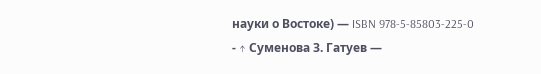науки о Востоке) — ISBN 978-5-85803-225-0
- ↑ Суменова З. Гатуев —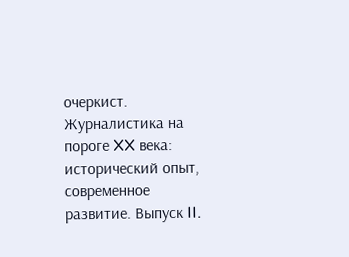очеркист. Журналистика на пороге XX века: исторический опыт, современное развитие. Выпуск II.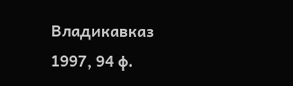Владикавказ 1997, 94 ф.